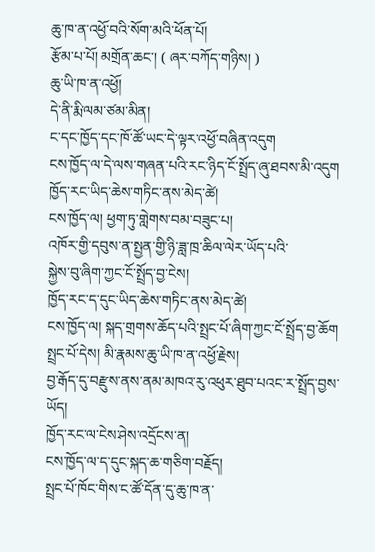ཆུ་ཁ་ན་འཕྱོ་བའི་སོག་མའི་ཕོན་པོ།
རྩོམ་པ་པོ། མགྲོན་ཆང་། ( ཞར་བཀོད་གཉིས། )
ཆུ་ཡི་ཁ་ན་འཕྱོ།
དེ་ནི་རྨི་ལམ་ཙམ་མིན།
ང་དང་ཁྱོད་དང་ཁོ་ཚོ་ཡང་དེ་ལྟར་འཕྱོ་བཞིན་འདུག
ངས་ཁྱོད་ལ་དེ་ལས་གཞན་པའི་རང་ཉིད་ངོ་སྤྲོད་ཞུ་ཐབས་མི་འདུག
ཁྱོད་རང་ཡིད་ཆེས་གཏིང་ནས་མེད་ཚེ།
ངས་ཁྱོད་ལ། ཕྱག་ཏུ་གླེགས་བམ་བཟུང་པ།
འཁོར་གྱི་དབུས་ན་སྤྱན་གྱི་ཉི་ཟླ་ཁྲ་ཆིལ་ལེར་ཡོད་པའི་
སྐྱེས་བུ་ཞིག་ཀྱང་ངོ་སྤྲོད་བྱ་ངེས།
ཁྱོད་རང་ད་དུང་ཡིད་ཆེས་གཏིང་ནས་མེད་ཚེ།
ངས་ཁྱོད་ལ། སྐད་གྲགས་ཆོད་པའི་སྤྲང་པོ་ཞིག་ཀྱང་ངོ་སྤྲོད་བྱ་ཆོག
སྤྲང་པོ་དེས། མི་རྣམས་ཆུ་ཡི་ཁ་ན་འཕྱོ་རྗེས།
བྱ་རྒོད་དུ་བརྫུས་ནས་ནམ་མཁའ་རུ་འཕུར་ཐུབ་པའང་ར་སྤྲོད་བྱས་ཡོད།
ཁྱོད་རང་ལ་ངེས་ཤེས་འདྲོངས་ན།
ངས་ཁྱོད་ལ་ད་དུང་སྐད་ཆ་གཅིག་བརྗོད།
སྤྲང་པོ་ཁོང་གིས་ང་ཚོ་དོན་དུ་ཆུ་ཁ་ན་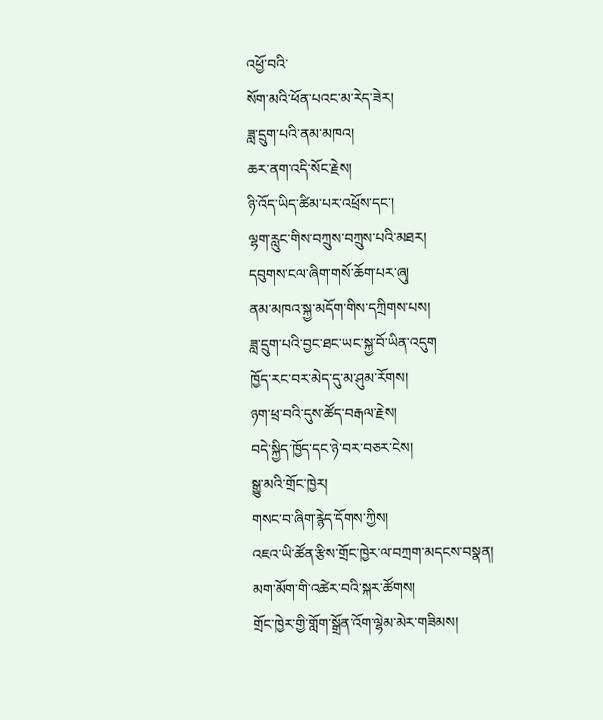འཕྱོ་བའི་
སོག་མའི་ཕོན་པའང་མ་རེད་ཟེར།
ཟླ་དྲུག་པའི་ནམ་མཁའ།
ཆར་ནག་འདི་སོང་རྗེས།
ཉི་འོད་ཡིད་ཚིམ་པར་འཕྲོས་དང་།
ལྷག་རླུང་གིས་བཀྲུས་བཀྲུས་པའི་མཐར།
དབུགས་ངལ་ཞིག་གསོ་ཆོག་པར་ཞུ།
ནམ་མཁའ་སྐྱ་མདོག་གིས་དཀྲིགས་པས།
ཟླ་དྲུག་པའི་བྱང་ཐང་ཡང་སྐྱ་བོ་ཡིན་འདུག
ཁྱོད་རང་བར་མེད་དུ་མ་ཤུམ་རོགས།
ཉག་ཕྲ་བའི་དུས་ཚོད་བརྒལ་རྗེས།
བདེ་སྐྱིད་ཁྱོད་དང་ཉེ་བར་བཅར་ངེས།
སྒྱུ་མའི་གྲོང་ཁྱེར།
གསང་བ་ཞིག་རྙེད་དོགས་ཀྱིས།
འཇའ་ཡི་ཚོན་རྩིས་གྲོང་ཁྱེར་ལ་བཀྲག་མདངས་བསྣན།
མག་མོག་གི་འཚེར་བའི་སྐར་ཚོགས།
གྲོང་ཁྱེར་གྱི་གློག་སྒྲོན་འོག་ལྷེམ་མེར་གཟིམས།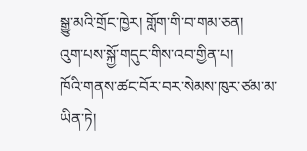སྒྱུ་མའི་གྲོང་ཁྱེར། གློག་གི་བ་གམ་ཅན།
འུག་པས་སྐྱོ་གདུང་གིས་འབ་གྱིན་པ།
ཁོའི་གནས་ཚང་བོར་བར་སེམས་ཁུར་ཙམ་མ་ཡིན་ཏེ།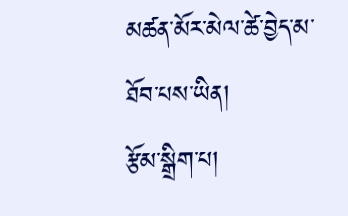མཚན་མོར་མེལ་ཚེ་བྱེད་མ་ཐོབ་པས་ཡིན།
རྩོམ་སྒྲིག་པ།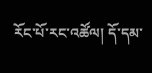རོང་པོ་རང་འཚོལ། དོ་དམ་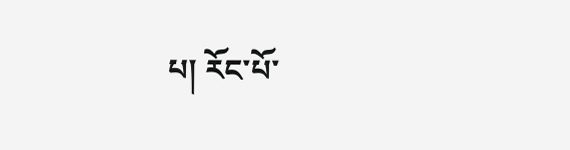པ། རོང་པོ་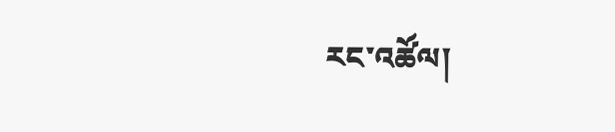རང་འཚོལ།